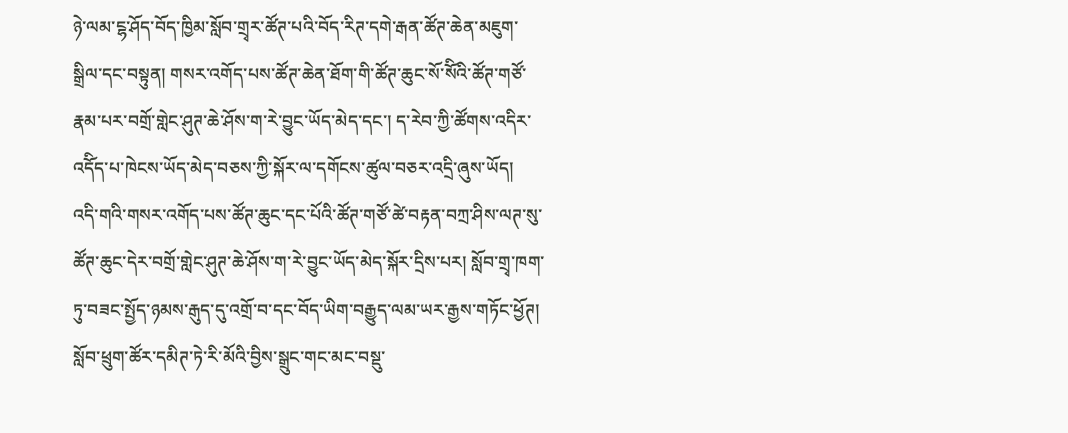ཉེ་ལམ་ངྷ་ཤོད་བོད་ཁྱིམ་སློབ་གྲྭར་ཚོཊ་པའི་བོད་རིཊ་དགེ་རྒན་ཚོཊ་ཆེན་མཇུག་སྒྲིལ་དང་བསྟུན། གསར་འགོད་པས་ཚོཊ་ཆེན་ཐོག་གི་ཚོཊ་ཆུང་སོ་སོིའི་ཚོཊ་གཙོ་རྣམ་པར་བགྲོ་གླེང་ཤུཊ་ཆེ་ཤོས་ག་རེ་བྱུང་ཡོད་མེད་དང་། ད་རེབ་ཀྱི་ཚོགས་འདིར་འདོིད་པ་ཁེངས་ཡོད་མེད་བཅས་ཀྱི་སྐོར་ལ་དགོངས་ཚུལ་བཅར་འདྲི་ཞུས་ཡོད།
འདི་གའི་གསར་འགོད་པས་ཚོཊ་ཆུང་དང་པོའི་ཚོཊ་གཙོ་ཚེ་བརྟན་བཀྲ་ཤིས་ལཊ་སུ་ཚོཊ་ཆུང་དེར་བགྲོ་གླེང་ཤུཊ་ཆེ་ཤོས་ག་རེ་བྱུང་ཡོད་མེད་སྐོར་དྲིས་པར། སློབ་གྲྭ་ཁག་ཏུ་བཟང་སྤྱོད་ཉམས་རྒུད་དུ་འགྲོ་བ་དང་བོད་ཡིག་བརྒྱུད་ལམ་ཡར་རྒྱས་གཏོང་ཕྱོཊ། སློབ་ཕྲུག་ཚོར་དམིཊ་ཏེ་རི་མོའི་བྱིས་སྒྲུང་གང་མང་བསྡུ་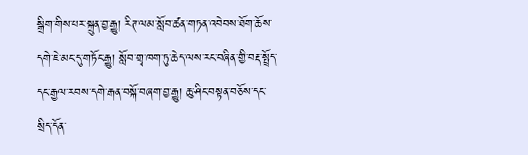སྒྲིག་གིས་པར་སྐྲུན་བྱ་རྒྱུ། རིཊ་ལམ་སློབ་ཚན་གཏན་འབེབས་ཐོག་ཆོས་དགེ་ཇེ་མང་དུ་གཏོང་རྒྱུ། སློབ་གྲྭ་ཁག་ཏུ་ཆེད་ལས་རང་བཞིན་གྱི་བརྡ་སྤྲོད་དང་རྒྱལ་རབས་དགེ་རྒན་བསྐོ་བཞག་བྱ་རྒྱུ། ཆུ་ཤིང་བསྟན་བཅོས་དང་སྲིད་དོན་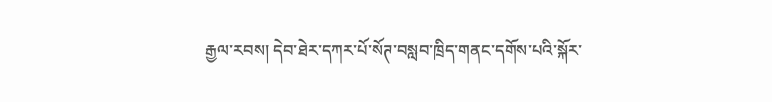རྒྱལ་རབས། དེབ་ཐེར་དཀར་པོ་སོཊ་བསླབ་ཁྲིད་གནང་དགོས་པའི་སྐོར་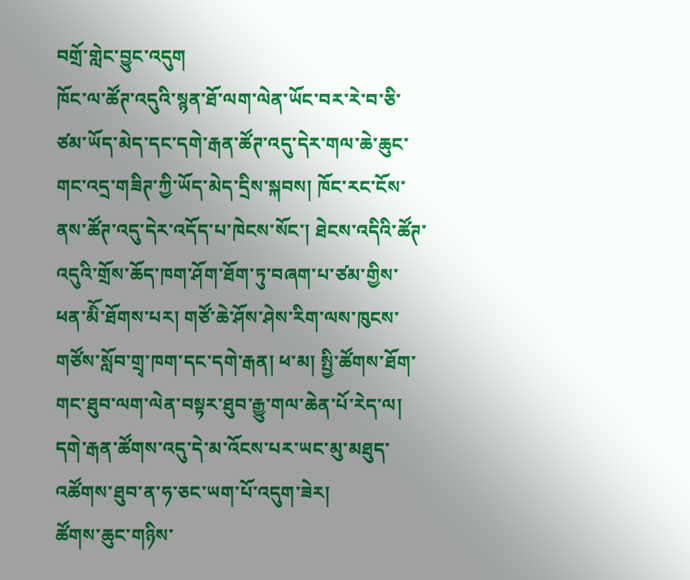བགྲོ་གླེང་བྱུང་འདུག
ཁོང་ལ་ཚོཊ་འདུའི་སྙན་ཐོ་ལག་ལེན་ཡོང་བར་རེ་བ་ཅི་ཙམ་ཡོད་མེད་དང་དགེ་རྒན་ཚོཊ་འདུ་དེར་གལ་ཆེ་ཆུང་གང་འདྲ་གཟིཊ་ཀྱི་ཡོད་མེད་དྲིས་སྐབས། ཁོང་རང་ངོས་ནས་ཚོཊ་འདུ་དེར་འདོད་པ་ཁེངས་སོང་། ཐེངས་འདིའི་ཚོཊ་འདུའི་གྲོས་ཆོད་ཁག་ཤོག་ཐོག་ཏུ་བཞག་པ་ཙམ་གྱིས་ཕན་མིོ་ཐོགས་པར། གཙོ་ཆེ་ཤོས་ཤེས་རིག་ལས་ཁུངས་གཙོས་སློབ་གྲྭ་ཁག་དང་དགེ་རྒན། ཕ་མ། སྤྱི་ཚོགས་ཐོག་གང་ཐུབ་ལག་ལེན་བསྟར་ཐུབ་རྒྱུ་གལ་ཆེན་པོ་རེད་ལ། དགེ་རྒན་ཚོགས་འདུ་དེ་མ་འོངས་པར་ཡང་མུ་མཐུད་འཚོགས་ཐུབ་ན་ཧ་ཅང་ཡག་པོ་འདུག་ཟེར།
ཚོགས་ཆུང་གཉིས་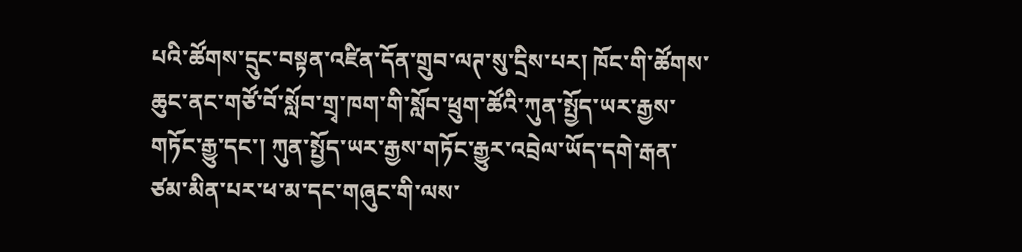པའི་ཚོགས་དྲུང་བསྟན་འཛིན་དོན་གྲུབ་ལཊ་སུ་དྲིས་པར། ཁོང་གི་ཚོགས་ཆུང་ནང་གཙོ་བོ་སློབ་གྲྭ་ཁག་གི་སློབ་ཕྲུག་ཚོའི་ཀུན་སྤྱོད་ཡར་རྒྱས་གཏོང་རྒྱུ་དང་། ཀུན་སྤྱོད་ཡར་རྒྱས་གཏོང་རྒྱུར་འབྲེལ་ཡོད་དགེ་རྒན་ཙམ་མིན་པར་ཕ་མ་དང་གཞུང་གི་ལས་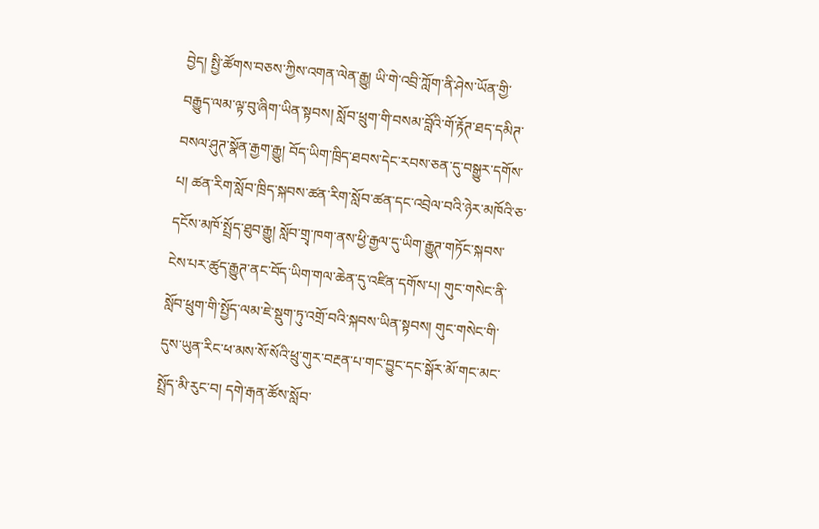བྱེད། སྤྱི་ཚོགས་བཅས་ཀྱིས་འགན་ལེན་རྒྱུ། ཡི་གེ་འབྲི་ཀློག་ནི་ཤེས་ཡོན་གྱི་བརྒྱུད་ལམ་ལྟ་བུ་ཞིག་ཡིན་སྟབས། སློབ་ཕྲུག་གི་བསམ་བློའི་གོ་རྟོཊ་ཐད་དམིཊ་བསལ་ཤུཊ་སྣོན་རྒྱག་རྒྱུ། བོད་ཡིག་ཁྲིད་ཐབས་དེང་རབས་ཅན་དུ་བསྒྱུར་དགོས་པ། ཚན་རིག་སློབ་ཁྲིད་སྐབས་ཚན་རིག་སློབ་ཚན་དང་འབྲེལ་བའི་ཉེར་མཁོའི་ཅ་དངོས་མཁོ་སྤྲོད་ཐུབ་རྒྱུ། སློབ་གྲྭ་ཁག་ནས་ཕྱི་རྒྱལ་དུ་ཡིག་རྒྱུཊ་གཏོང་སྐབས་ངེས་པར་ཚུད་རྒྱུཊ་ནང་བོད་ཡིག་གལ་ཆེན་དུ་འཛིན་དགོས་པ། གུང་གསེང་ནི་སློབ་ཕྲུག་གི་སྤྱོད་ལམ་ཇེ་སྡུག་ཏུ་འགྲོ་བའི་སྐབས་ཡིན་སྟབས། གུང་གསེང་གི་དུས་ཡུན་རིང་ཕ་མས་སོ་སོའི་ཕྲུ་གུར་བརྔན་པ་གང་བྱུང་དང་སྒོར་མོ་གང་མང་སྤྲོད་མི་རུང་བ། དགེ་རྒན་ཚོས་སློབ་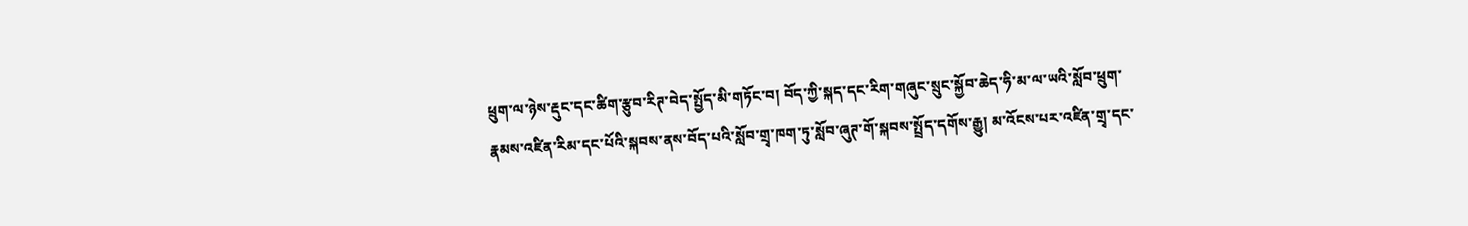ཕྲུག་ལ་ཉེས་རྡུང་དང་ཚིག་རྩུབ་རིཊ་བེད་སྤྱོད་མི་གཏོང་བ། བོད་ཀྱི་སྐད་དང་རིག་གཞུང་སྲུང་སྐྱོབ་ཆེད་ཧི་མ་ལ་ཡའི་སློབ་ཕྲུག་རྣམས་འཛིན་རིམ་དང་པོའི་སྐབས་ནས་བོད་པའི་སློབ་གྲྭ་ཁག་ཏུ་སློབ་ཞུཊ་གོ་སྐབས་སྤྲོད་དགོས་རྒྱུ། མ་འོངས་པར་འཛིན་གྲྭ་དང་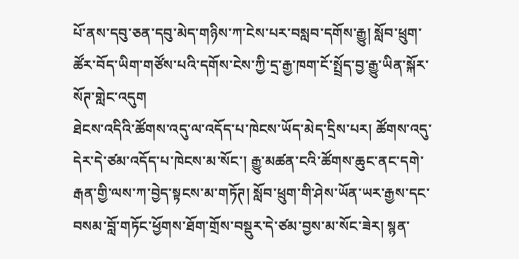པོ་ནས་དབུ་ཅན་དབུ་མེད་གཉིས་ཀ་ངེས་པར་བསླབ་དགོས་རྒྱུ། སློབ་ཕྲུག་ཚོར་བོད་ཡིག་གཙོས་པའི་དགོས་ངེས་ཀྱི་དྲ་རྒྱ་ཁག་ངོ་སྤྲོད་བྱ་རྒྱུ་ཡིན་སྐོར་སོཊ་གླེང་འདུག
ཐེངས་འདིའི་ཚོགས་འདུ་ལ་འདོད་པ་ཁེངས་ཡོད་མེད་དྲིས་པར། ཚོགས་འདུ་དེར་དེ་ཙམ་འདོད་པ་ཁེངས་མ་སོང་། རྒྱུ་མཚན་ངའི་ཚོགས་ཆུང་ནང་དགེ་རྒན་གྱི་ལས་ཀ་བྱེད་སྟངས་མ་གཏོཊ། སློབ་ཕྲུག་གི་ཤེས་ཡོན་ཡར་རྒྱས་དང་བསམ་བློ་གཏོང་ཕྱོགས་ཐོག་གྲོས་བསྡུར་དེ་ཙམ་བྱས་མ་སོང་ཟེར། སྙན་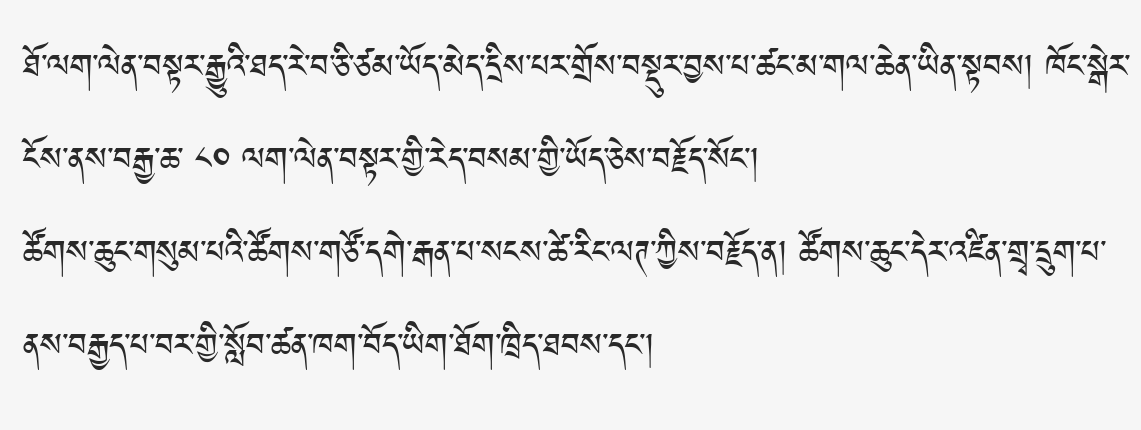ཐོ་ལག་ལེན་བསྟར་རྒྱུའི་ཐད་རེ་བ་ཅི་ཙམ་ཡོད་མེད་དྲིས་པར་གྲོས་བསྡུར་བྱས་པ་ཚང་མ་གལ་ཆེན་ཡིན་སྟབས། ཁོང་སྒེར་ངོས་ནས་བརྒྱ་ཆ་ ༨༠ ལག་ལེན་བསྟར་གྱི་རེད་བསམ་གྱི་ཡོད་ཅེས་བརྗོད་སོང་།
ཚོགས་ཆུང་གསུམ་པའི་ཚོགས་གཙོ་དགེ་རྒན་པ་སངས་ཚེ་རིང་ལཊ་ཀྱིས་བརྗོད་ན། ཚོགས་ཆུང་དེར་འཛིན་གྲྭ་དྲུག་པ་ནས་བརྒྱད་པ་བར་གྱི་སློབ་ཚན་ཁག་བོད་ཡིག་ཐོག་ཁྲིད་ཐབས་དང་།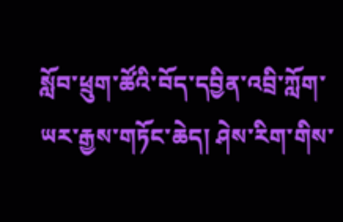སློབ་ཕྲུག་ཚོའི་བོད་དབྱིན་འབྲི་ཀློག་ཡར་རྒྱས་གཏོང་ཆེད། ཤེས་རིག་གིས་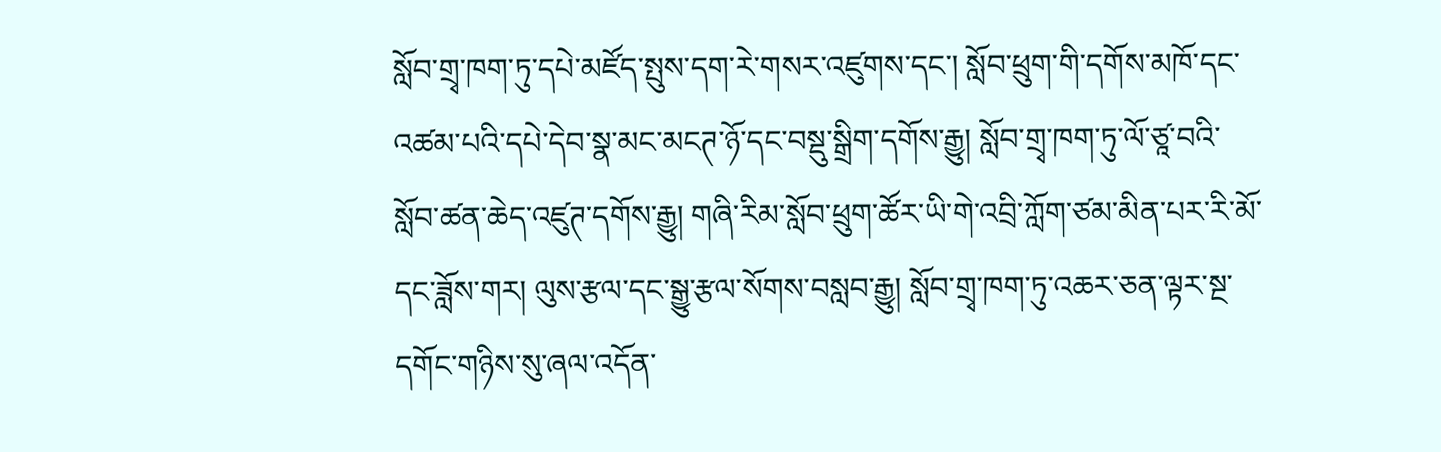སློབ་གྲྭ་ཁག་ཏུ་དཔེ་མཛོད་སྤུས་དག་རེ་གསར་འཛུགས་དང་། སློབ་ཕྲུག་གི་དགོས་མཁོ་དང་འཚམ་པའི་དཔེ་དེབ་སྣ་མང་མངཊ་ཉོ་དང་བསྡུ་སྒྲིག་དགོས་རྒྱུ། སློབ་གྲྭ་ཁག་ཏུ་ལོ་ཙཱ་བའི་སློབ་ཚན་ཆེད་འཛུཊ་དགོས་རྒྱུ། གཞི་རིམ་སློབ་ཕྲུག་ཚོར་ཡི་གེ་འབྲི་ཀློག་ཙམ་མིན་པར་རི་མོ་དང་ཟློས་གར། ལུས་རྩལ་དང་སྒྱུ་རྩལ་སོགས་བསླབ་རྒྱུ། སློབ་གྲྭ་ཁག་ཏུ་འཆར་ཅན་ལྟར་སྔ་དགོང་གཉིས་སུ་ཞལ་འདོན་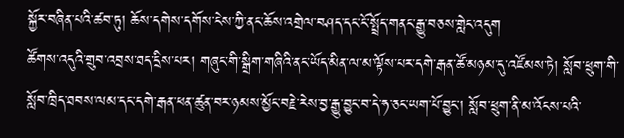སྐྱོར་བཞིན་པའི་ཚབ་ཏུ། ཆོས་དགེས་དགོས་ངེས་ཀྱི་ནང་ཆོས་འགྲེལ་བཤད་དང་ངོ་སྤྲོད་གནང་རྒྱུ་བཅས་གླེང་འདུག
ཚོགས་འདུའི་གྲུབ་འབྲས་ཐད་དྲིས་པར། གཞུང་གི་སྒྲིག་གཞིའི་ནང་ཡོད་མིན་ལ་མ་ལྟོས་པར་དགེ་རྒན་ཚོ་མཉམ་དུ་འཛོམས་ཏེ། སློབ་ཕྲུག་གི་སློབ་ཁྲིད་ཐབས་ལམ་དང་དགེ་རྒན་ཕན་ཚུན་བར་ཉམས་མྱོང་བརྗེ་རེས་བྱ་རྒྱུ་བྱུང་བ་དེ་ཧ་ཅང་ཡག་པོ་བྱུང་། སློབ་ཕྲུག་ནི་མ་འོངས་པའི་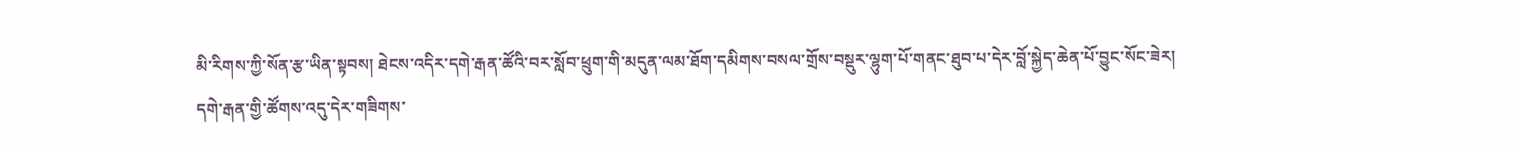མི་རིགས་ཀྱི་སོན་རྩ་ཡིན་སྟབས། ཐེངས་འདིར་དགེ་རྒན་ཚོའི་བར་སློབ་ཕྲུག་གི་མདུན་ལམ་ཐོག་དམིགས་བསལ་གྲོས་བསྡུར་ལྷུག་པོ་གནང་ཐུབ་པ་དེར་བློ་སྐྱེད་ཆེན་པོ་བྱུང་སོང་ཟེར།
དགེ་རྒན་གྱི་ཚོགས་འདུ་དེར་གཟིགས་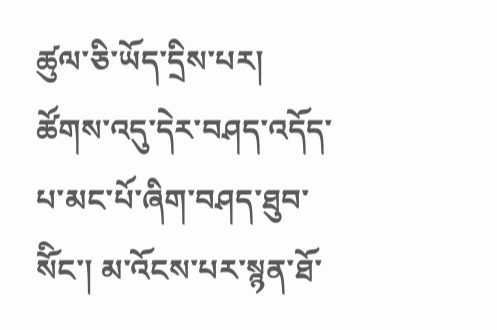ཚུལ་ཅི་ཡོད་དྲིས་པར། ཚོགས་འདུ་དེར་བཤད་འདོད་པ་མང་པོ་ཞིག་བཤད་ཐུབ་སོིང་། མ་འོངས་པར་སྙན་ཐོ་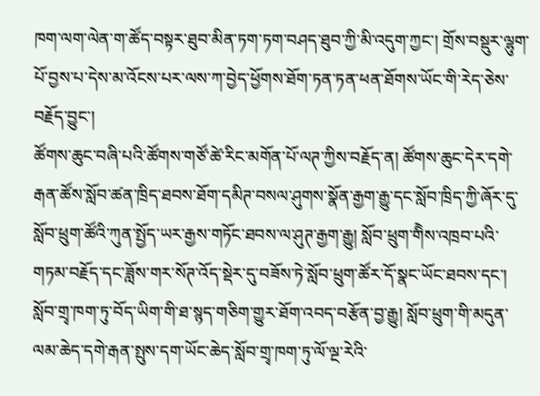ཁག་ལག་ལེན་ག་ཚོད་བསྟར་ཐུབ་མིན་ཏག་ཏག་བཤད་ཐུབ་ཀྱི་མི་འདུག་ཀྱང་། གྲོས་བསྡུར་ལྷུག་པོ་བྱས་པ་དེས་མ་འོངས་པར་ལས་ཀ་བྱེད་ཕྱོགས་ཐོག་ཏན་ཏན་ཕན་ཐོགས་ཡོང་གི་རེད་ཅེས་བརྗོད་བྱུང་།
ཚོགས་ཆུང་བཞི་པའི་ཚོགས་གཙོ་ཚེ་རིང་མགོན་པོ་ལཊ་ཀྱིས་བརྗོད་ན། ཚོགས་ཆུང་དེར་དགེ་རྒན་ཚོས་སློབ་ཚན་ཁྲིད་ཐབས་ཐོག་དམིཊ་བསལ་ཤུགས་སྣོན་རྒྱག་རྒྱུ་དང་སློབ་ཁྲིད་ཀྱི་ཞོར་དུ་སློབ་ཕྲུག་ཚོའི་ཀུན་སྤྱོད་ཡར་རྒྱས་གཏོང་ཐབས་ལ་ཤུཊ་རྒྱག་རྒྱུ། སློབ་ཕྲུག་གིེས་འཁྲབ་པའི་གཏམ་བརྗོད་དང་ཟློས་གར་སོཊ་འོད་སྡེར་དུ་བཟོས་ཏེ་སློབ་ཕྲུག་ཚོར་དོ་སྣང་ཡོང་ཐབས་དང་། སློབ་གྲྭ་ཁག་ཏུ་བོད་ཡིག་གི་ཐ་སྙད་གཅིག་གྱུར་ཐོག་འབད་བརྩོན་བྱ་རྒྱུ། སློབ་ཕྲུག་གི་མདུན་ལམ་ཆེད་དགེ་རྒན་སྤུས་དག་ཡོང་ཆེད་སློབ་གྲྭ་ཁག་ཏུ་ལོ་ལྔ་རེའི་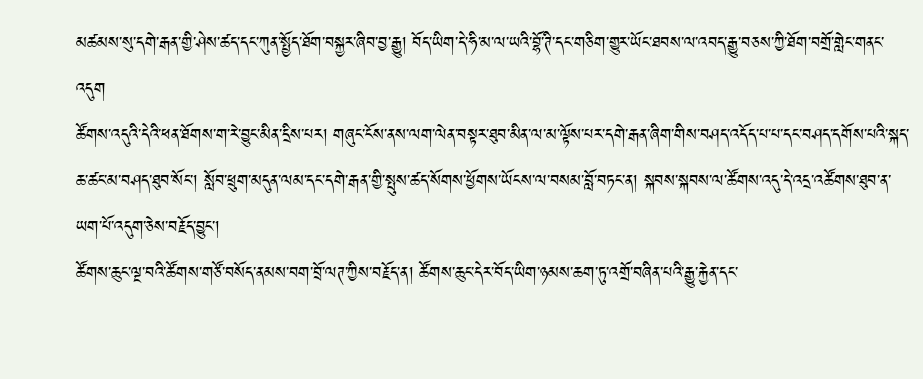མཚམས་སུ་དགེ་རྒན་གྱི་ཤེས་ཚད་དང་ཀུན་སྤྱོད་ཐོག་བསྐྱར་ཞིབ་བྱ་རྒྱུ། བོད་ཡིག་དེ་ཧི་མ་ལ་ཡའི་བྷོ་ཊི་དང་གཅིག་གྱུར་ཡོང་ཐབས་ལ་འབད་རྒྱུ་བཅས་ཀྱི་ཐོག་བགྲོ་གླེང་གནང་འདུག
ཚོགས་འདུའི་དེའི་ཕན་ཐོགས་ག་རེ་བྱུང་མིན་དྲིས་པར། གཞུང་ངོས་ནས་ལག་ལེན་བསྟར་ཐུབ་མིན་ལ་མ་ལྟོས་པར་དགེ་རྒན་ཞིག་གིས་བཤད་འདོད་པ་པ་དང་བཤད་དགོས་པའི་སྐད་ཆ་ཚང་མ་བཤད་ཐུབ་སོང་། སློབ་ཕྲུག་མདུན་ལམ་དང་དགེ་རྒན་གྱི་སྤུས་ཚད་སོགས་ཕྱོགས་ཡོངས་ལ་བསམ་བློ་བཏང་ན། སྐབས་སྐབས་ལ་ཚོགས་འདུ་དེ་འདྲ་འཚོགས་ཐུབ་ན་ཡག་པོ་འདུག་ཅེས་བརྗོད་བྱུང་།
ཚོགས་ཆུང་ལྔ་བའི་ཚོགས་གཙོ་བསོད་ནམས་བག་བྲོ་ལཊ་ཀྱིས་བརྗོད་ན། ཚོགས་ཆུང་དེར་བོད་ཡིག་ཉམས་ཆག་ཏུ་འགྲོ་བཞིན་པའི་རྒྱུ་རྐྱེན་དང་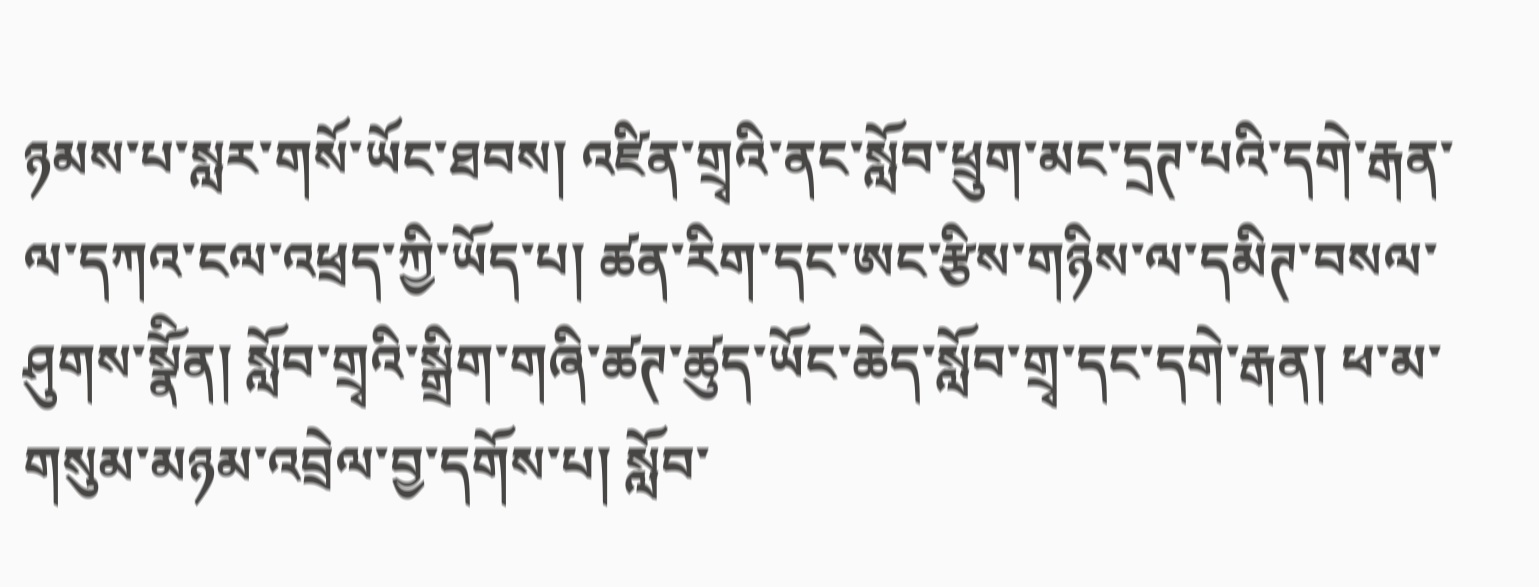ཉམས་པ་སླར་གསོ་ཡོང་ཐབས། འཛིན་གྲྭའི་ནང་སློབ་ཕྲུག་མང་དྲཊ་པའི་དགེ་རྒན་ལ་དཀའ་ངལ་འཕྲད་ཀྱི་ཡོད་པ། ཚན་རིག་དང་ཨང་རྩིས་གཉིས་ལ་དམིཊ་བསལ་ཤུགས་སྣོིན། སློབ་གྲྭའི་སྒྲིག་གཞི་ཚཊ་ཚུད་ཡོང་ཆེད་སློབ་གྲྭ་དང་དགེ་རྒན། ཕ་མ་གསུམ་མཉམ་འབྲེལ་བྱ་དགོས་པ། སློབ་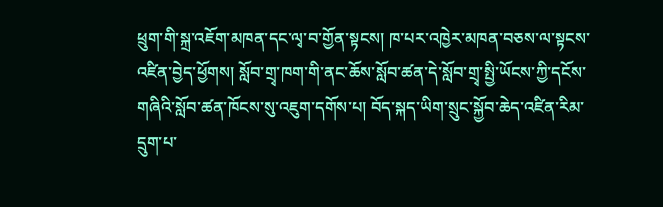ཕྲུག་གི་སྐྲ་འཇོག་མཁན་དང་ལྭ་བ་གྱོན་སྟངས། ཁ་པར་འཁྱེར་མཁན་བཅས་ལ་སྟངས་འཛིན་བྱེད་ཕྱོགས། སློབ་གྲྭ་ཁག་གི་ནང་ཆོས་སློབ་ཚན་དེ་སློབ་གྲྭ་སྤྱི་ཡོངས་ཀྱི་དངོས་གཞིའི་སློབ་ཚན་ཁོངས་སུ་འཇུག་དགོས་པ། བོད་སྐད་ཡིག་སྲུང་སྐྱོབ་ཆེད་འཛིན་རིམ་དྲུག་པ་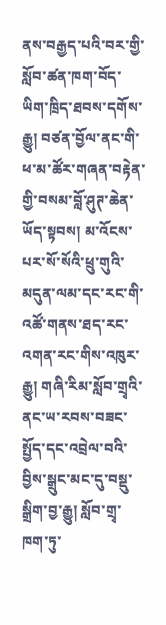ནས་བརྒྱད་པའི་བར་གྱི་སློབ་ཚན་ཁག་བོད་ཡིག་ཁྲིད་ཐབས་དགོས་རྒྱུ། བཙན་བྱོལ་ནང་གི་ཕ་མ་ཚོར་གཞན་བརྟེན་གྱི་བསམ་བློ་ཤུཊ་ཆེན་ཡོད་སྟབས། མ་འོངས་པར་སོ་སོའི་ཕྲུ་གུའི་མདུན་ལམ་དང་རང་གི་འཚོ་གནས་ཐད་རང་འགན་རང་གིས་འཁུར་རྒྱུ། གཞི་རིམ་སློབ་གྲྭའི་ནང་ཡ་རབས་བཟང་སྤྱོད་དང་འབྲེལ་བའི་བྱིས་སྒྲུང་མང་དུ་བསྡུ་སྒྲིག་བྱ་རྒྱུ། སློབ་གྲྭ་ཁག་ཏུ་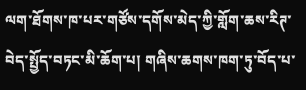ལག་ཐོགས་ཁ་པར་གཙོས་དགོས་མེད་ཀྱི་གློག་ཆས་རིཊ་བེད་སྤྱོད་བཏང་མི་ཆོག་པ། གཞིས་ཆགས་ཁག་ཏུ་བོད་པ་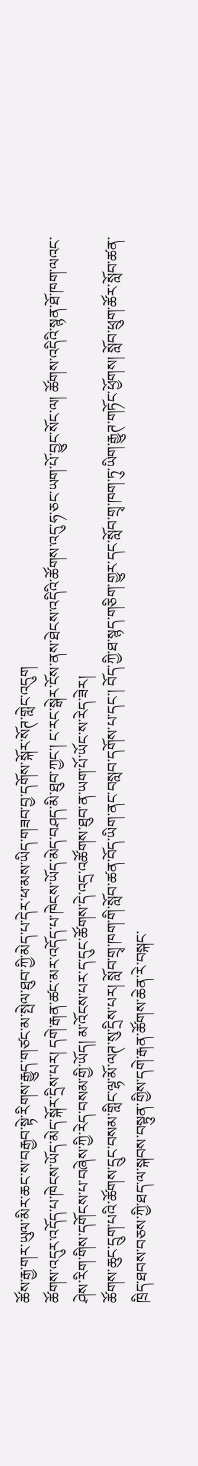ཚོས་རྒྱ་གར་ཡུལ་མིར་ཆང་ས་བརྒྱབ་སྟེ་རིགས་རྒྱུད་གཙང་མ་སྤེལ་ཐུབ་ཀྱི་མེད་པ་དེར་ཕ་མས་ཡིད་གཟབ་བྱ་དགོས་སྐོར་སོཊ་གླེང་འདུག
ཚོགས་འདུར་འདོད་པ་ཁེངས་ཡོད་མེད་སྐོར་དྲིས་པར། དགེ་རྒན་ཚང་མར་འདོད་པ་ཁེངས་ཡོད་མེད་བཤད་མི་ཐུབ་ཀྱང་། ང་རང་སྒེར་ངོས་ནས་ཐེངས་འདིའི་ཚོགས་འདུ་ཧ་ཅང་ཡག་པོ་བྱུང་སོང་ལ། ཚོགས་འདིའི་སྙན་ཐོ་ཁག་ལའང་ཤེས་རིག་གིས་དགོངས་པ་བཞེས་ཀྱི་རེད་བསམ་གྱི་ཡོད། མ་འོངས་པར་ད་དུང་ཚོགས་དེ་འདྲ་འཚོགས་ཐུབ་ན་ཡག་པོ་ཡོང་ས་རེད་ཟེར།
ཚོགས་ཆུང་དྲུག་པའི་ཚོགས་དྲུང་བསམ་གླིང་ལྷ་མོ་ལཊ་སུ་དྲིས་པར། སློབ་གྲྭ་ཁག་གི་སློབ་ཚན་བོད་ཡིག་ནང་བསླབ་དགོས་པ་དང་། བོད་ཀྱི་ཐ་སྙད་གཅིག་གྱུར་དང་སློབ་གྲྭ་ཁག་ཏུ་ཡིག་རྒྱུཊ་གཏོང་ཕྱོགས། སློབ་ཕྲུག་ཚོར་སློབ་ཚན་ཁྲིད་ཐབས་བཅས་ཀྱི་ཐད་ལ་སྐབས་བསྟུན་གྱིས་དགེ་རྒན་ཚོགས་ཆེན་རེ་བསྐང་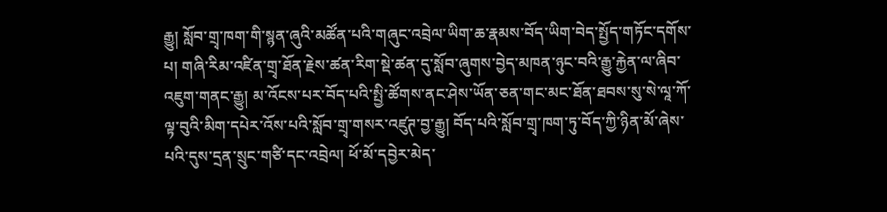རྒྱུ། སློབ་གྲྭ་ཁག་གི་སྙན་ཞུའི་མཚོན་པའི་གཞུང་འབྲེལ་ཡིག་ཆ་རྣམས་བོད་ཡིག་བེད་སྤྱོད་གཏོང་དགོས་པ། གཞི་རིམ་འཛིན་གྲྭ་ཐོན་རྗེས་ཚན་རིག་སྡེ་ཚན་དུ་སློབ་ཞུགས་བྱེད་མཁན་ཉུང་བའི་རྒྱུ་རྐྱེན་ལ་ཞིབ་འཇུག་གནང་རྒྱུ། མ་འོངས་པར་བོད་པའི་སྤྱི་ཚོགས་ནང་ཤེས་ཡོན་ཅན་གང་མང་ཐོན་ཐབས་སུ་སེ་ལཱ་ཀོ་ལྟ་བུའི་མིག་དཔེར་འོས་པའི་སློབ་གྲྭ་གསར་འཛུཊ་བྱ་རྒྱུ། བོད་པའི་སློབ་གྲྭ་ཁག་ཏུ་བོད་ཀྱི་ཉིན་མོ་ཞེས་པའི་དུས་དྲན་སྲུང་གཙི་དང་འབྲེལ། ཕོ་མོ་དབྱེར་མེད་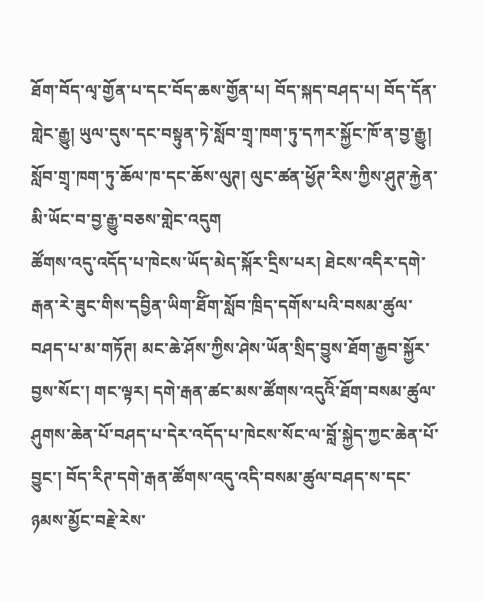ཐོག་བོད་ལྭ་གྱོན་པ་དང་བོད་ཆས་གྱོན་པ། བོད་སྐད་བཤད་པ། བོད་དོན་གླེང་རྒྱུ། ཡུལ་དུས་དང་བསྟུན་ཏེ་སློབ་གྲྭ་ཁག་ཏུ་དཀར་སྐྱོང་ཁོ་ན་བྱ་རྒྱུ། སློབ་གྲྭ་ཁག་ཏུ་ཆོལ་ཁ་དང་ཆོས་ལུཊ། ལུང་ཚན་ཕྱོཊ་རིས་ཀྱིས་ཤུཊ་རྐྱེན་མི་ཡོང་བ་བྱ་རྒྱུ་བཅས་གླེང་འདུག
ཚོགས་འདུ་འདོད་པ་ཁེངས་ཡོད་མེད་སྐོར་དྲིས་པར། ཐེངས་འདིར་དགེ་རྒན་རེ་ཟུང་གིས་དབྱིན་ཡིག་ཐོིག་སློབ་ཁྲིད་དགོས་པའི་བསམ་ཚུལ་བཤད་པ་མ་གཏོཊ། མང་ཆེ་ཤོས་ཀྱིས་ཤེས་ཡོན་སྲིད་བྱུས་ཐོག་རྒྱབ་སྐྱོར་བྱས་སོང་། གང་ལྟར། དགེ་རྒན་ཚང་མས་ཚོགས་འདུའིོ་ཐོག་བསམ་ཚུལ་ཤུགས་ཆེན་པོ་བཤད་པ་དེར་འདོད་པ་ཁེངས་སོང་ལ་བློ་སྐྱེད་ཀྱང་ཆེན་པོ་བྱུང་། བོད་རིཊ་དགེ་རྒན་ཚོགས་འདུ་འདི་བསམ་ཚུལ་བཤད་ས་དང་ཉམས་མྱོང་བརྗེ་རེས་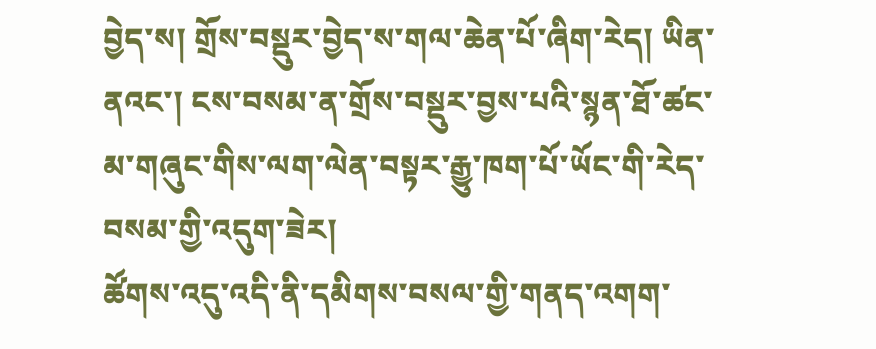བྱེད་ས། གྲོས་བསྡུར་བྱེད་ས་གལ་ཆེན་པོ་ཞིག་རེད། ཡིན་ནའང་། ངས་བསམ་ན་གྲོས་བསྡུར་བྱས་པའི་སྙན་ཐོ་ཚང་མ་གཞུང་གིས་ལག་ལེན་བསྟར་རྒྱུ་ཁག་པོ་ཡོང་གི་རེད་བསམ་གྱི་འདུག་ཟེར།
ཚོགས་འདུ་འདི་ནི་དམིགས་བསལ་གྱི་གནད་འགག་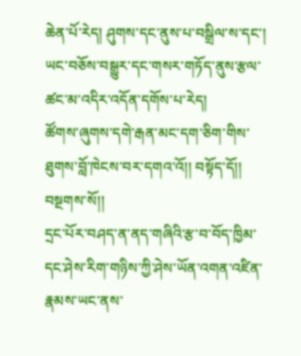ཆེན་པོ་རེད། ཤུགས་དང་ནུས་པ་བསྒྲིལ་ས་དང་། ཡང་བཅོས་བསྒྱུར་དང་གསར་གཏོད་ནུས་རྩལ་ཚང་མ་འདིར་འདོན་དགོས་པ་རེད།
ཚོགས་ཞུགས་དགེ་རྒན་མང་དག་ཅིག་གིས་ཐུགས་བློ་ཁེངས་བར་དགའ་འོ།། བསྟོད་དོ།། བསྔགས་སོ།།
དྲང་པོར་བཤད་ན་ནད་གཞིའི་རྩ་བ་བོད་ཁྱིམ་དང་ཤེས་རིག་གཉིས་ཀྱི་ཤེས་ཡོན་འགན་འཛིན་རྣམས་ཡང་ནས་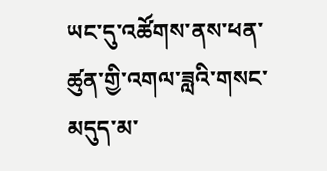ཡང་དུ་འཚོགས་ནས་ཕན་ཚུན་གྱི་འགལ་ཟླའི་གསང་མདུད་མ་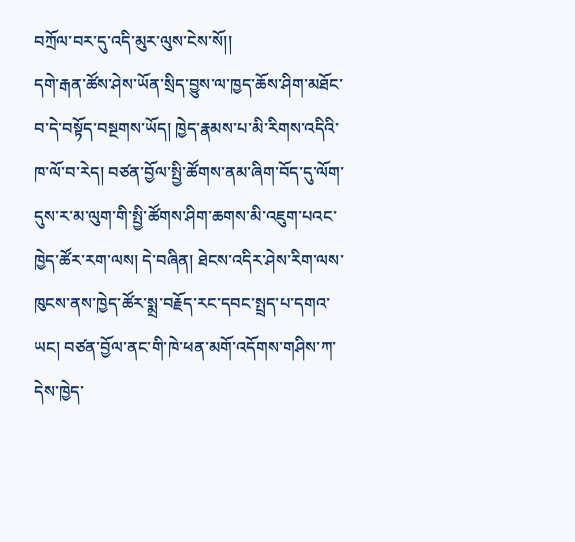བཀྲོལ་བར་དུ་འདི་མུར་ལུས་ངེས་སོ།།
དགེ་རྒན་ཚོས་ཤེས་ཡོན་སྲིད་བྱུས་ལ་ཁྱད་ཆོས་ཤིག་མཐོང་བ་དེ་བསྟོད་བསྔགས་ཡོད། ཁྱེད་རྣམས་པ་མི་རིགས་འདིའི་ཁ་ལོ་བ་རེད། བཙན་བྱོལ་སྤྱི་ཚོགས་ནམ་ཞིག་བོད་དུ་ལོག་དུས་ར་མ་ལུག་གི་སྤྱི་ཚོགས་ཤིག་ཆགས་མི་འཇུག་པའང་ཁྱེད་ཚོར་རག་ལས། དེ་བཞིན། ཐེངས་འདིར་ཤེས་རིག་ལས་ཁུངས་ནས་ཁྱེད་ཚོར་སྨྲ་བརྗོད་རང་དབང་སྤྲད་པ་དགའ་ཡང། བཙན་བྱོལ་ནང་གི་ཁེ་ཕན་མགོ་འདོགས་གཤིས་ཀ་དེས་ཁྱེད་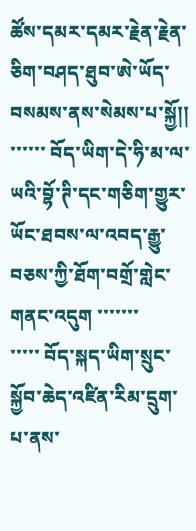ཚོས་དམར་དམར་རྗེན་རྗེན་ཅིག་བཤད་ཐུབ་ཨེ་ཡོད་བསམས་ནས་སེམས་པ་སྐྱོ།།
་་་་་་ བོད་ཡིག་དེ་ཧི་མ་ལ་ཡའི་བྷོ་ཊི་དང་གཅིག་གྱུར་ཡོང་ཐབས་ལ་འབད་རྒྱུ་བཅས་ཀྱི་ཐོག་བགྲོ་གླེང་གནང་འདུག ་་་་་་་
་་་་་ བོད་སྐད་ཡིག་སྲུང་སྐྱོབ་ཆེད་འཛིན་རིམ་དྲུག་པ་ནས་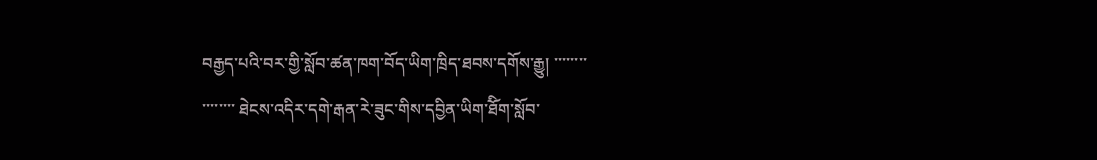བརྒྱད་པའི་བར་གྱི་སློབ་ཚན་ཁག་བོད་ཡིག་ཁྲིད་ཐབས་དགོས་རྒྱུ། ་་་་་་་་
་་་་་་་་ ཐེངས་འདིར་དགེ་རྒན་རེ་ཟུང་གིས་དབྱིན་ཡིག་ཐོིག་སློབ་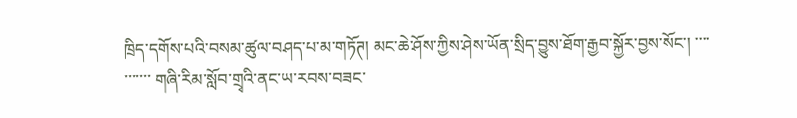ཁྲིད་དགོས་པའི་བསམ་ཚུལ་བཤད་པ་མ་གཏོཊ། མང་ཆེ་ཤོས་ཀྱིས་ཤེས་ཡོན་སྲིད་བྱུས་ཐོག་རྒྱབ་སྐྱོར་བྱས་སོང་། ་་་་
་་་་་་་ གཞི་རིམ་སློབ་གྲྭའི་ནང་ཡ་རབས་བཟང་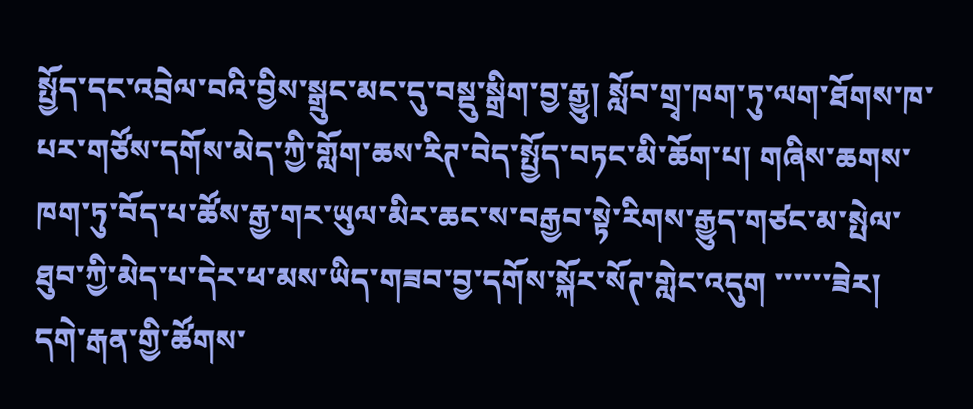སྤྱོད་དང་འབྲེལ་བའི་བྱིས་སྒྲུང་མང་དུ་བསྡུ་སྒྲིག་བྱ་རྒྱུ། སློབ་གྲྭ་ཁག་ཏུ་ལག་ཐོགས་ཁ་པར་གཙོས་དགོས་མེད་ཀྱི་གློག་ཆས་རིཊ་བེད་སྤྱོད་བཏང་མི་ཆོག་པ། གཞིས་ཆགས་ཁག་ཏུ་བོད་པ་ཚོས་རྒྱ་གར་ཡུལ་མིར་ཆང་ས་བརྒྱབ་སྟེ་རིགས་རྒྱུད་གཙང་མ་སྤེལ་ཐུབ་ཀྱི་མེད་པ་དེར་ཕ་མས་ཡིད་གཟབ་བྱ་དགོས་སྐོར་སོཊ་གླེང་འདུག ་་་་་་ཟེར།
དགེ་རྒན་གྱི་ཚོགས་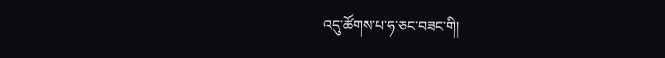འདུ་ཚོགས་པ་ཧ་ཅང་བཟང་གི།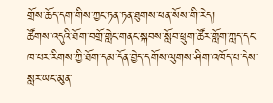གྲོས་ཆོད་དག་གིས་ཀྱང་ཏན་ཏན་ཐུགས་ཕན་སོས་གི་རེད།
ཚོགས་འདུའི་ཐོག་བགྲོ་གླེང་གནང་སྐབས་སློབ་ཕྲུག་ཚོར་གློག་ཀླད་དང་ཁ་པར་རིགས་ཀྱི་ཐོག་དམ་དོན་བྱེད་དགོས་ལུགས་ཤིག་འཁོད་པ་དེས་སླར་ཡང་མུན་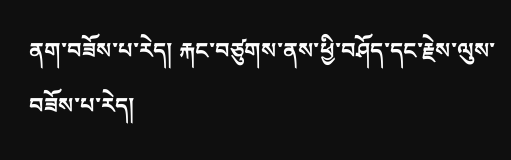ནག་བཟོས་པ་རེད། རྐང་བཙུགས་ནས་ཕྱི་བཤོད་དང་རྗེས་ལུས་བཟོས་པ་རེད།